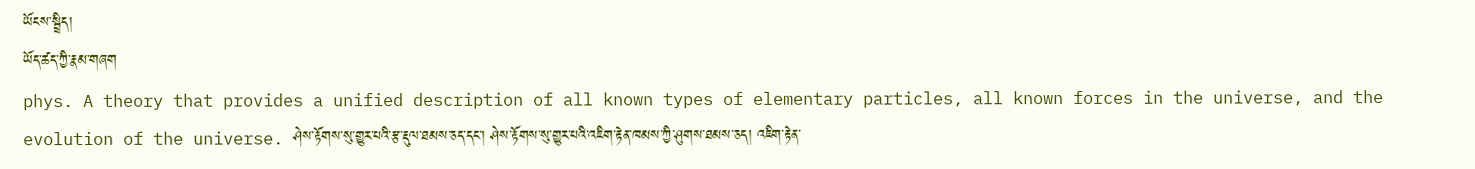ཡོངས་སྦྲིད།
ཡོད་ཚད་ཀྱི་རྣམ་གཞག
phys. A theory that provides a unified description of all known types of elementary particles, all known forces in the universe, and the evolution of the universe. ཤེས་རྟོགས་སུ་གྱུར་པའི་རྩ་རྡུལ་ཐམས་ཅད་དང་། ཤེས་རྟོགས་སུ་གྱུར་པའི་འཇིག་རྟེན་ཁམས་ཀྱི་ཤུགས་ཐམས་ཅད། འཇིག་རྟེན་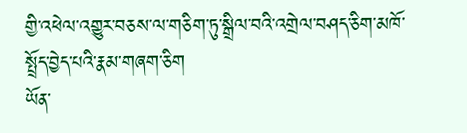གྱི་འཕེལ་འགྱུར་བཅས་ལ་གཅིག་ཏུ་སྒྲིལ་བའི་འགྲེལ་བཤད་ཅིག་མཁོ་སྤྲོད་བྱེད་པའི་རྣམ་གཞག་ཅིག
ཡོན་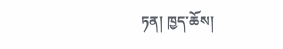ཏན། ཁྱད་ཆོས།